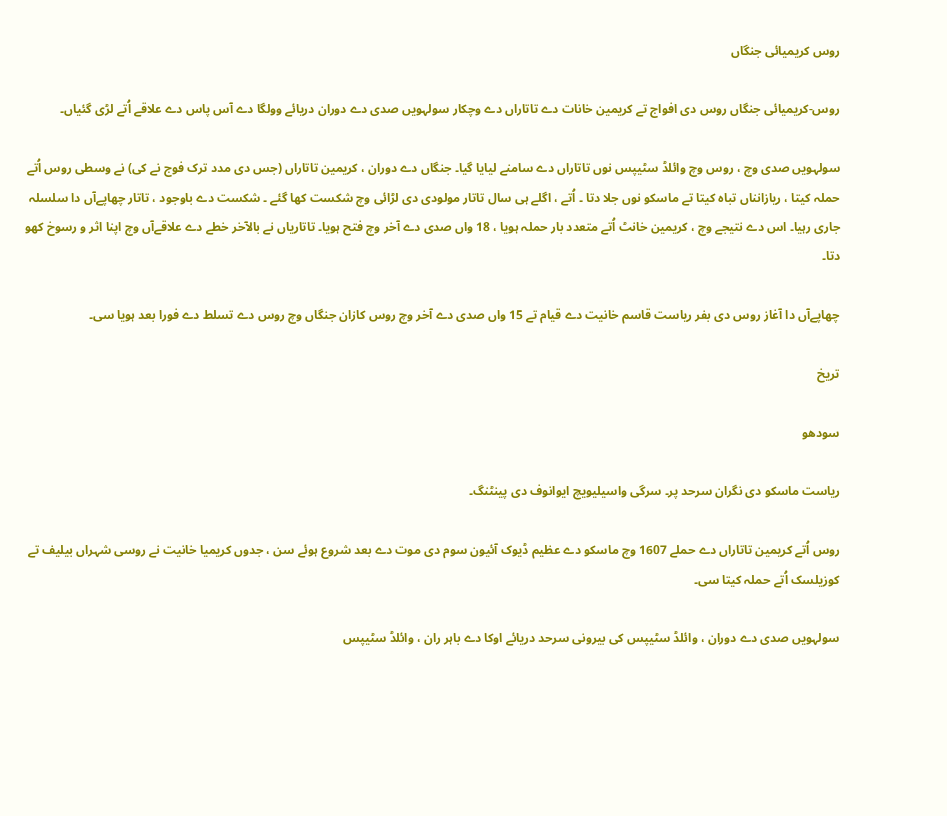روس کریمیائی جنگاں

روس-کریمیائی جنگاں روس دی افواج تے کریمین خانات دے تاتاراں دے وچکار سولہويں صدی دے دوران دریائے وولگا دے آس پاس دے علاقے اُتے لڑی گئياں۔

سولہويں صدی وچ ، روس وچ وائلڈ سٹیپس نوں تاتاراں دے سامنے لیایا گیا۔ جنگاں دے دوران ، کریمین تاتاراں (جس دی مدد ترک فوج نے کی) نے وسطی روس اُتے حملہ کيتا ، ریازانناں تباہ کيتا تے ماسکو نوں جلا دتا ۔ اُتے ، اگلے ہی سال تاتار مولودی دی لڑائی وچ شکست کھا گئے ۔ شکست دے باوجود ، تاتار چھاپےآں دا سلسلہ جاری رہیا۔ اس دے نتیجے وچ ، کریمین خانٹ اُتے متعدد بار حملہ ہويا ، 18 واں صدی دے آخر وچ فتح ہويا۔ تاتاریاں نے بالآخر خطے دے علاقےآں وچ اپنا اثر و رسوخ کھو دتا۔

چھاپےآں دا آغاز روس دی بفر ریاست قاسم خانیت دے قیام تے 15 واں صدی دے آخر وچ روس کازان جنگاں وچ روس دے تسلط دے فورا بعد ہويا سی۔

تریخ

سودھو

ریاست ماسکو دی نگران سرحد پر۔ سرگی واسیلیویچ ایوانوف دی پینٹنگ۔

روس اُتے کریمین تاتاراں دے حملے 1607 وچ ماسکو دے عظیم ڈیوک آئیون سوم دی موت دے بعد شروع ہوئے سن ، جدوں کریمیا خانیت نے روسی شہراں بیلیف تے کوزیلسک اُتے حملہ کيتا سی۔

سولہويں صدی دے دوران ، وائلڈ سٹیپس کی بیرونی سرحد دریائے اوکا دے باہر ران ، وائلڈ سٹیپس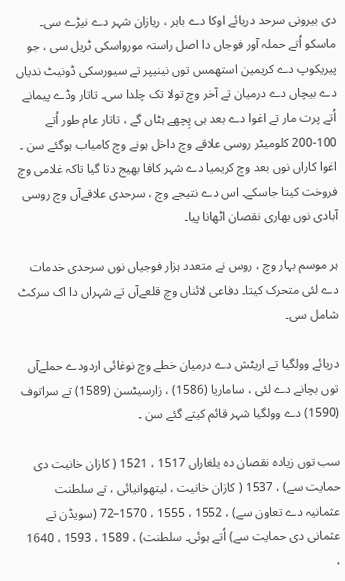دی بیرونی سرحد دریائے اوکا دے باہر ، ریازان شہر دے نیڑے سی۔ ماسکو اُتے حملہ آور فوجاں دا اصل راستہ مورواسکی ٹریل سی ، جو پیریکوپ دے کریمین استھمس توں نینیپر تے سیورسکی ڈونیٹ ندیاں دے بیچاں دے درمیان تے آخر وچ تولا تک چلدا سی۔ تاتار وڈے پیمانے اُتے پرت مار تے اغوا دے بعد ہی پِچھے ہٹاں گے ، تاتار عام طور اُتے 100-200 کلومیٹر روسی علاقے وچ داخل ہونے وچ کامیاب ہوگئے سن ۔ اغوا کاراں نوں بعد وچ کریمیا دے شہر کافا بھیج دتا گیا تاکہ غلامی وچ فروخت کيتا جاسکے۔ اس دے نتیجے وچ ، سرحدی علاقےآں وچ روسی آبادی نوں بھاری نقصان اٹھانا پيا۔

ہر موسم بہار وچ ، روس نے متعدد ہزار فوجیاں نوں سرحدی خدمات دے لئی متحرک کيتا۔ دفاعی لائناں وچ قلعےآں تے شہراں دا اک سرکٹ شامل سی۔

دریائے وولگیا تے اریٹش دے درمیان خطے وچ نوغائی اردودے حملےآں توں بچانے دے لئی ، ساماریا (1586) ، زارسیٹسن (1589) تے سراتوف (1590) دے وولگیا شہر قائم کیتے گئے سن ۔

سب توں زیادہ نقصان دہ یلغاراں 1517 ، 1521 ( کازان خانیت دی حمایت سے) ، 1537 ( کازان خانیت ، لیتھوانیائی ، تے سلطنت عثمانیہ دے تعاون سے) ، 1552 ، 1555 ، 1570–72 (سویڈن تے عثمانی دی حمایت سے) اُتے ہوئی۔ سلطنت) ، 1589 ، 1593 ، 1640 ،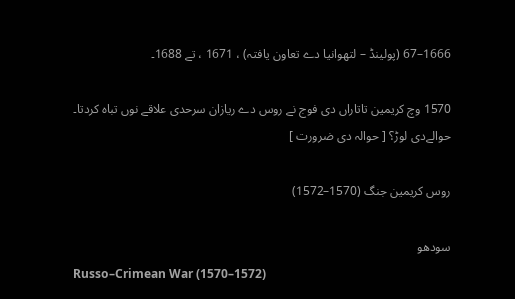1666–67 (پولینڈ – لتھوانیا دے تعاون یافتہ) ، 1671 ، تے 1688۔

1570 وچ کریمین تاتاراں دی فوج نے روس دے ریازان سرحدی علاقے نوں تباہ کردتا۔ حوالےدی لوڑ؟ [ حوالہ دی ضرورت ]

روس کریمین جنگ (1570–1572)

سودھو
Russo–Crimean War (1570–1572)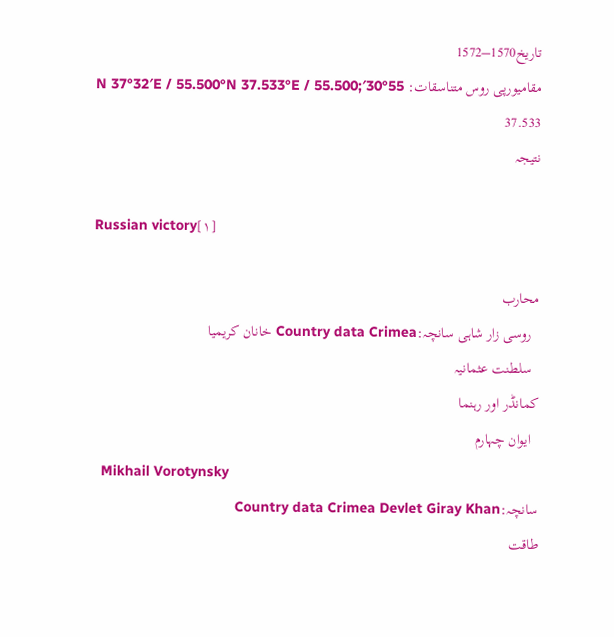تاریخ1570–1572
مقامیورپی روس متناسقات: 55°30′N 37°32′E / 55.500°N 37.533°E / 55.500; 37.533
نتیجہ

Russian victory[۱]

محارب
  روسی زار شاہی سانچہ:Country data Crimea خانان کریمیا
  سلطنت عثمانیہ
کمانڈر اور رہنما
  ایوان چہارم
  Mikhail Vorotynsky
سانچہ:Country data Crimea Devlet Giray Khan
طاقت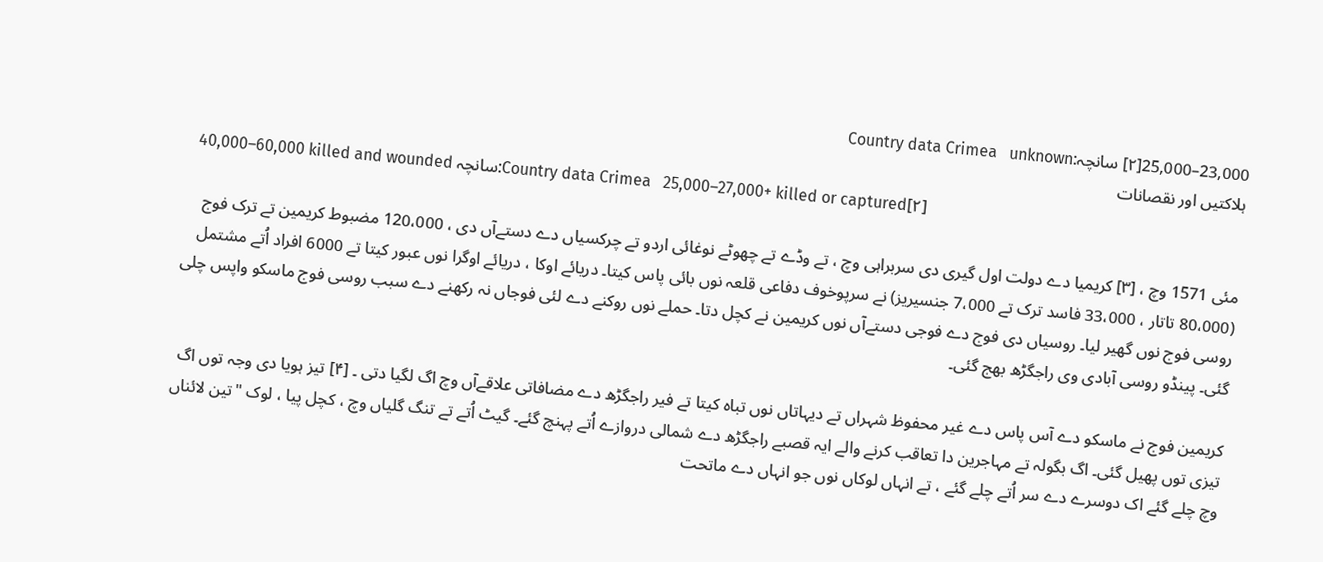23,000–25,000[۲] سانچہ:Country data Crimea   unknown
ہلاکتیں اور نقصانات
  40,000–60,000 killed and wounded سانچہ:Country data Crimea   25,000–27,000+ killed or captured[۲]

مئی 1571 وچ ، [۳] کریمیا دے دولت اول گیری دی سربراہی وچ ، تے وڈے تے چھوٹے نوغائی اردو تے چرکسیاں دے دستےآں دی ، 120،000 مضبوط کریمین تے ترک فوج (80،000 تاتار ، 33،000 فاسد ترک تے 7،000 جنسیریز) نے سرپوخوف دفاعی قلعہ نوں بائی پاس کيتا۔ دریائے اوکا ، دریائے اوگرا نوں عبور کيتا تے 6000 افراد اُتے مشتمل روسی فوج نوں گھیر لیا۔ روسیاں دی فوج دے فوجی دستےآں نوں کریمین نے کچل دتا۔ حملے نوں روکنے دے لئی فوجاں نہ رکھنے دے سبب روسی فوج ماسکو واپس چلی گئی۔ پینڈو روسی آبادی وی راجگڑھ بھج گئی۔

کریمین فوج نے ماسکو دے آس پاس دے غیر محفوظ شہراں تے دیہاتاں نوں تباہ کيتا تے فیر راجگڑھ دے مضافاتی علاقےآں وچ اگ لگیا دتی ۔ [۴] تیز ہويا دی وجہ توں اگ تیزی توں پھیل گئی۔ اگ بگولہ تے مہاجرین دا تعاقب کرنے والے ایہ قصبے راجگڑھ دے شمالی دروازے اُتے پہنچ گئے۔ گیٹ اُتے تے تنگ گلیاں وچ ، کچل پيا ، لوک "تین لائناں وچ چلے گئے اک دوسرے دے سر اُتے چلے گئے ، تے انہاں لوکاں نوں جو انہاں دے ماتحت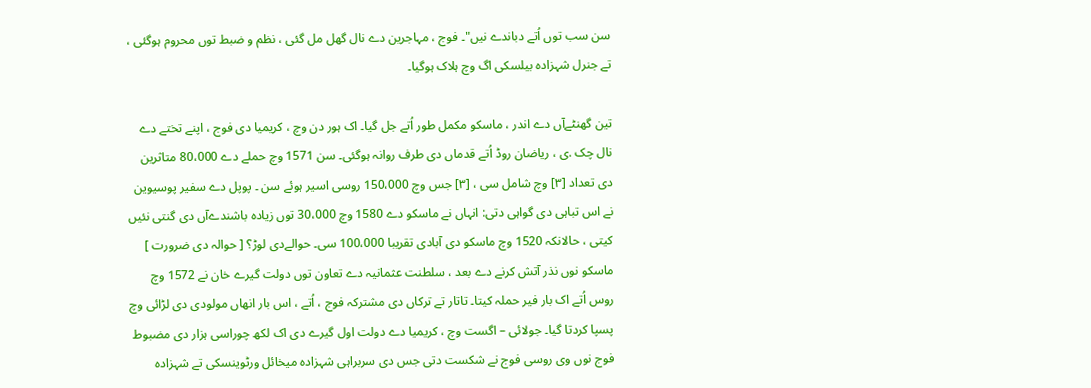سن سب توں اُتے دباندے نيں"۔ فوج ، مہاجرین دے نال گھل مل گئی ، نظم و ضبط توں محروم ہوگئی ، تے جنرل شہزادہ بیلسکی اگ وچ ہلاک ہوگیا۔

تین گھنٹےآں دے اندر ، ماسکو مکمل طور اُتے جل گیا۔ اک ہور دن وچ ، کریمیا دی فوج ، اپنے تختے دے نال چک .ی ، ریاضان روڈ اُتے قدماں دی طرف روانہ ہوگئی۔ سن 1571 وچ حملے دے 80،000 متاثرین دی تعداد [۳] وچ شامل سی ، [۳] جس وچ 150،000 روسی اسیر ہوئے سن ۔ پوپل دے سفیر پوسیوین نے اس تباہی دی گواہی دتی: انہاں نے ماسکو دے 1580 وچ 30،000 توں زیادہ باشندےآں دی گنتی نئيں کيتی ، حالانکہ 1520 وچ ماسکو دی آبادی تقریبا 100،000 سی۔ حوالےدی لوڑ؟ [ حوالہ دی ضرورت ] ماسکو نوں نذر آتش کرنے دے بعد ، سلطنت عثمانیہ دے تعاون توں دولت گیرے خان نے 1572 وچ روس اُتے اک بار فیر حملہ کيتا۔ تاتار تے ترکاں دی مشترکہ فوج ، اُتے ، اس بار انھاں مولودی دی لڑائی وچ پسپا کردتا گیا۔ جولائی – اگست وچ ، کریمیا دے دولت اول گیرے دی اک لکھ چوراسی ہزار دی مضبوط فوج نوں وی روسی فوج نے شکست دتی جس دی سربراہی شہزادہ میخائل ورٹوینسکی تے شہزادہ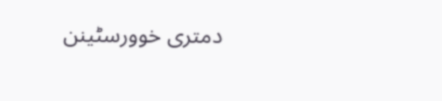دمتری خوورسٹینن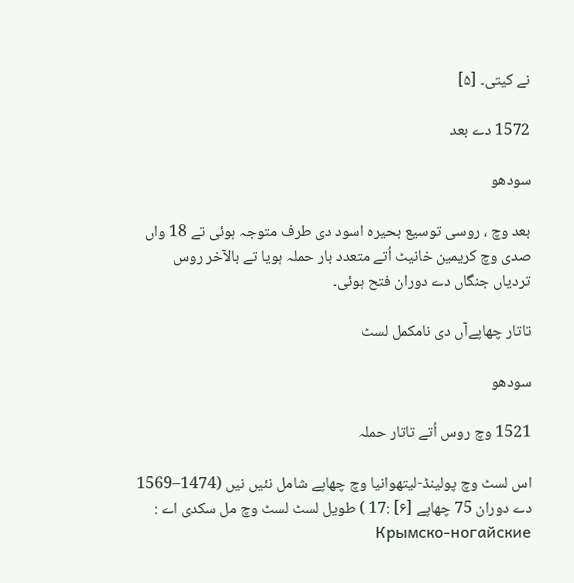نے کيتی۔ [۵]

1572 دے بعد

سودھو

بعد وچ ، روسی توسیع بحیرہ اسود دی طرف متوجہ ہوئی تے 18 واں صدی وچ کریمین خانیٹ اُتے متعدد بار حملہ ہويا تے بالآخر روس تردیاں جنگاں دے دوران فتح ہوئی۔

تاتار چھاپےآں دی نامکمل لسٹ

سودھو

1521 وچ روس اُتے تاتار حملہ

اس لسٹ وچ پولینڈ-لیتھوانیا وچ چھاپے شامل نئيں نيں (1474–1569 دے دوران 75 چھاپے [۶] :17 ) طویل لسٹ لسٹ وچ مل سکدی اے : Крымско-ногайские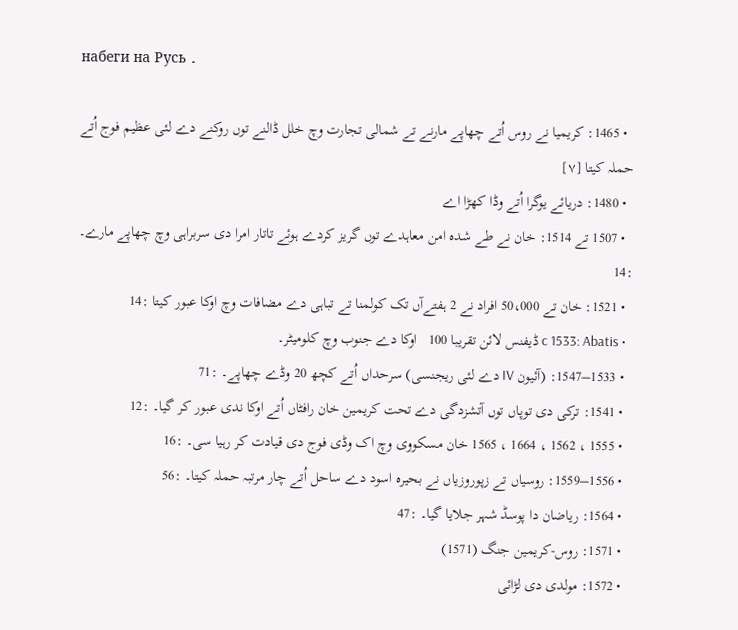набеги на Русь ۔

  • 1465: کریمیا نے روس اُتے چھاپے مارنے تے شمالی تجارت وچ خلل ڈالنے توں روکنے دے لئی عظیم فوج اُتے حملہ کيتا [۷]
  • 1480: دریائے یوگرا اُتے وڈا کھڑا اے
  • 1507 تے 1514: خان نے طے شدہ امن معاہدے توں گریز کردے ہوئے تاتار امرا دی سربراہی وچ چھاپے مارے۔ :14
  • 1521: خان تے 50،000 افراد نے 2 ہفتےآں تک کولمنا تے تباہی دے مضافات وچ اوکا عبور کيتا :14
  • c 1533: Abatis ڈیفنس لائن تقریبا 100   اوکا دے جنوب وچ کلومیٹر۔
  • 1533–1547: (آئیون IV دے لئی ریجنسی) سرحداں اُتے کچھ 20 وڈے چھاپے۔ :71
  • 1541: ترکی دی توپاں توں آتشزدگی دے تحت کریمین خان رافٹاں اُتے اوکا ندی عبور کر گیا۔ :12
  • 1555 ، 1562 ، 1664 ، 1565 خان مسکووی وچ اک وڈی فوج دی قیادت کر رہیا سی۔ :16
  • 1556–1559: روسیاں تے زپوروزیاں نے بحیرہ اسود دے ساحل اُتے چار مرتبہ حملہ کيتا۔ :56
  • 1564: ریاضان دا پوسڈ شہر جلایا گیا۔ :47
  • 1571: روس-کریمین جنگ (1571)
  • 1572: مولدی دی لڑائی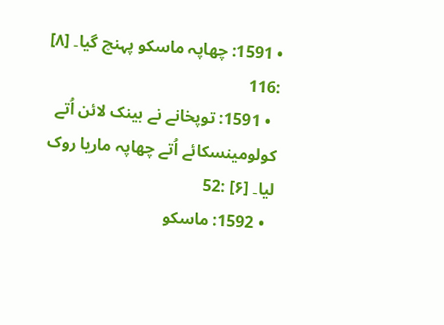• 1591: چھاپہ ماسکو پہنچ گیا۔ [۸] :116
  • 1591: توپخانے نے بینک لائن اُتے کولومینسکائے اُتے چھاپہ ماریا روک لیا۔ [۶] :52
  • 1592: ماسکو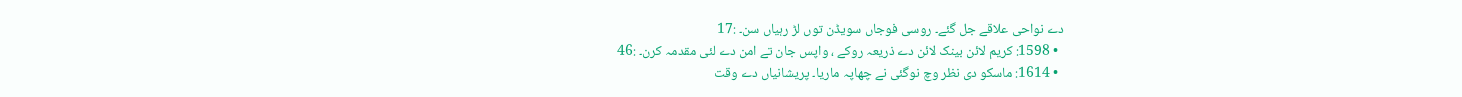دے نواحی علاقے جل گئے۔ روسی فوجاں سویڈن توں لڑ رہیاں سن۔ :17
  • 1598: کریم لائن بینک لائن دے ذریعہ روکے ، واپس جان تے امن دے لئی مقدمہ کرن۔ :46
  • 1614: ماسکو دی نظر وچ نوگئی نے چھاپہ ماریا۔ پریشانیاں دے وقت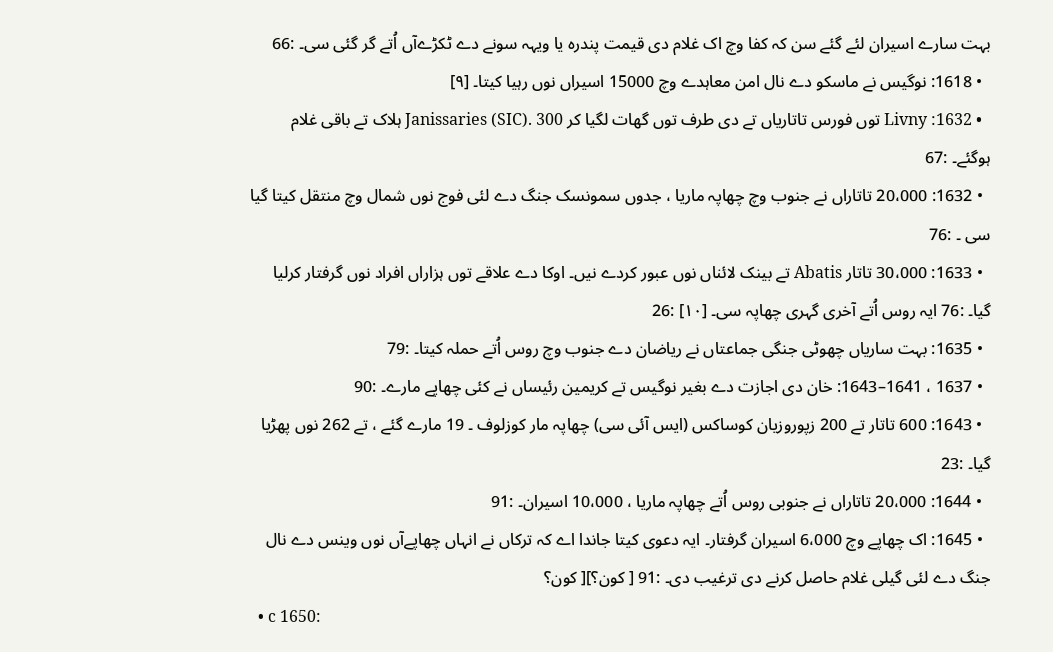بہت سارے اسیران لئے گئے سن کہ کفا وچ اک غلام دی قیمت پندرہ یا ویہہ سونے دے ٹکڑےآں اُتے گر گئی سی۔ :66
  • 1618: نوگیس نے ماسکو دے نال امن معاہدے وچ 15000 اسیراں نوں رہیا کيتا۔ [۹]
  • 1632: Livny توں فورس تاتاریاں تے دی طرف توں گھات لگیا کر Janissaries (SIC). 300 ہلاک تے باقی غلام ہوگئے۔ :67
  • 1632: 20،000 تاتاراں نے جنوب وچ چھاپہ ماریا ، جدوں سمونسک جنگ دے لئی فوج نوں شمال وچ منتقل کيتا گیا سی ۔ :76
  • 1633: 30،000 تاتار Abatis تے بینک لائناں نوں عبور کردے نيں۔ اوکا دے علاقے توں ہزاراں افراد نوں گرفتار کرلیا گیا۔ :76 ایہ روس اُتے آخری گہری چھاپہ سی۔ [۱۰] :26
  • 1635: بہت ساریاں چھوٹی جنگی جماعتاں نے ریاضان دے جنوب وچ روس اُتے حملہ کيتا۔ :79
  • 1637 ، 1641–1643: خان دی اجازت دے بغیر نوگیس تے کریمین رئیساں نے کئی چھاپے مارے۔ :90
  • 1643: 600 تاتار تے 200 زپوروزیان کوساکس (ایس آئی سی) چھاپہ مار کوزلوف ۔ 19 مارے گئے ، تے 262 نوں پھڑیا گیا۔ :23
  • 1644: 20،000 تاتاراں نے جنوبی روس اُتے چھاپہ ماریا ، 10،000 اسیران۔ :91
  • 1645: اک چھاپے وچ 6،000 اسیران گرفتار۔ ایہ دعوی کيتا جاندا اے کہ ترکاں نے انہاں چھاپےآں نوں وینس دے نال جنگ دے لئی گیلی غلام حاصل کرنے دی ترغیب دی۔ :91 [ کون؟][ کون؟
  • c 1650: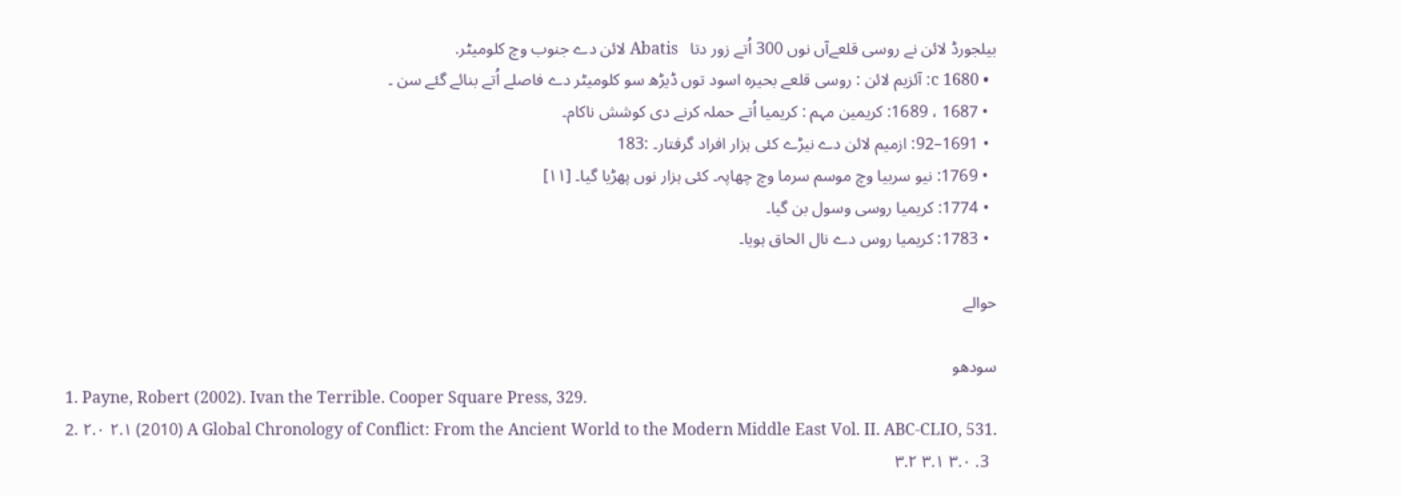بیلجورڈ لائن نے روسی قلعےآں نوں 300 اُتے زور دتا   Abatis لائن دے جنوب وچ کلومیٹر.
  • c 1680: آئزیم لائن : روسی قلعے بحیرہ اسود توں ڈیڑھ سو کلومیٹر دے فاصلے اُتے بنائے گئے سن ۔
  • 1687 ، 1689: کریمین مہم : کریمیا اُتے حملہ کرنے دی کوشش ناکام۔
  • 1691–92: ازمیم لائن دے نیڑے کئی ہزار افراد گرفتار۔ :183
  • 1769: نیو سربیا وچ موسم سرما وچ چھاپہ۔ کئی ہزار نوں پھڑیا گیا۔ [۱۱]
  • 1774: کریمیا روسی وسول بن گیا۔
  • 1783: کریمیا روس دے نال الحاق ہويا۔

حوالے

سودھو
  1. Payne, Robert (2002). Ivan the Terrible. Cooper Square Press, 329.
  2. ۲.۰ ۲.۱ (2010) A Global Chronology of Conflict: From the Ancient World to the Modern Middle East Vol. II. ABC-CLIO, 531.
  3. ۳.۰ ۳.۱ ۳.۲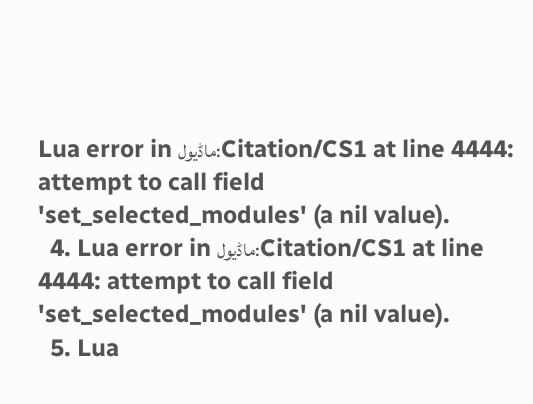Lua error in ماڈیول:Citation/CS1 at line 4444: attempt to call field 'set_selected_modules' (a nil value).
  4. Lua error in ماڈیول:Citation/CS1 at line 4444: attempt to call field 'set_selected_modules' (a nil value).
  5. Lua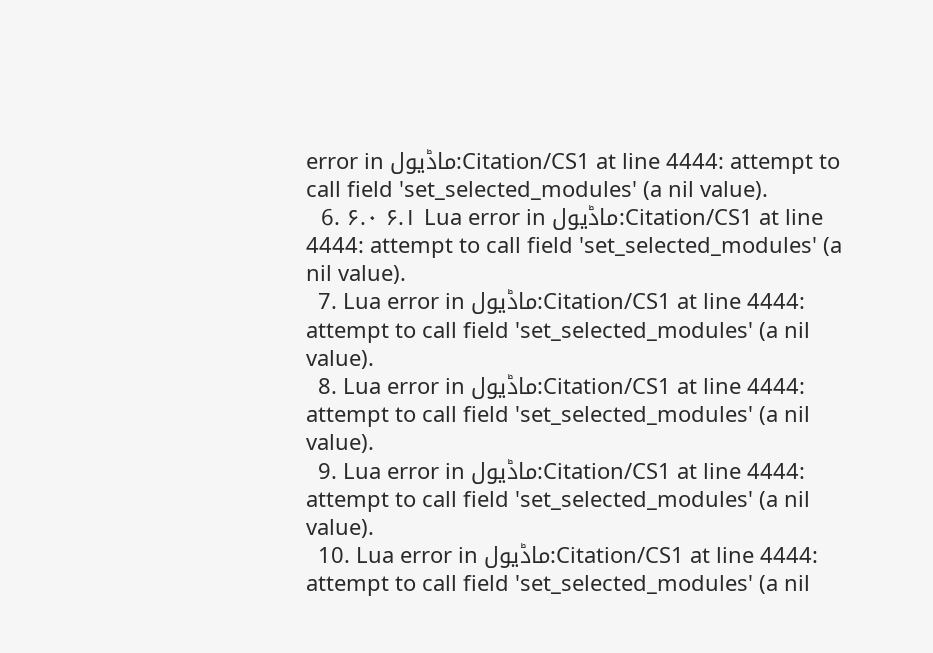error in ماڈیول:Citation/CS1 at line 4444: attempt to call field 'set_selected_modules' (a nil value).
  6. ۶.۰ ۶.۱ Lua error in ماڈیول:Citation/CS1 at line 4444: attempt to call field 'set_selected_modules' (a nil value).
  7. Lua error in ماڈیول:Citation/CS1 at line 4444: attempt to call field 'set_selected_modules' (a nil value).
  8. Lua error in ماڈیول:Citation/CS1 at line 4444: attempt to call field 'set_selected_modules' (a nil value).
  9. Lua error in ماڈیول:Citation/CS1 at line 4444: attempt to call field 'set_selected_modules' (a nil value).
  10. Lua error in ماڈیول:Citation/CS1 at line 4444: attempt to call field 'set_selected_modules' (a nil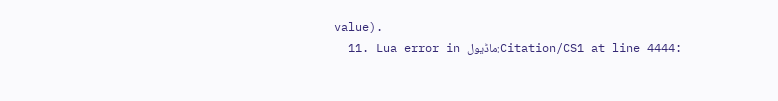value).
  11. Lua error in ماڈیول:Citation/CS1 at line 4444: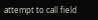attempt to call field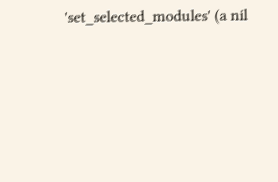'set_selected_modules' (a nil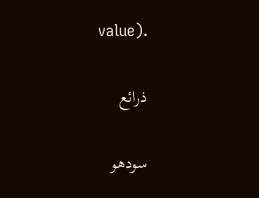value).

ذرائع

سودھو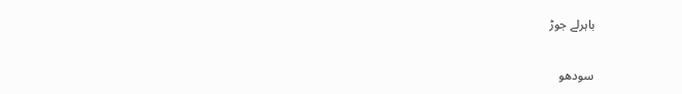باہرلے جوڑ

سودھو